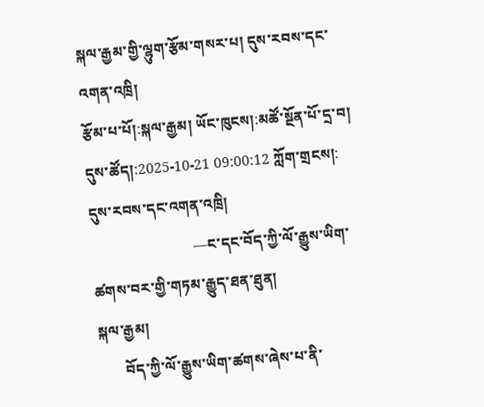སྐལ་རྒྱམ་གྱི་ལྷུག་རྩོམ་གསར་པ། དུས་རབས་དང་འགན་འཁྲི།
རྩོམ་པ་པོ།:སྐལ་རྒྱམ། ཡོང་ཁུངས།:མཚོ་སྔོན་པོ་དྲ་བ། དུས་ཚོད།:2025-10-21 09:00:12 ཀློག་གྲངས།:
དུས་རབས་དང་འགན་འཁྲི།
                            —ང་དང་བོད་ཀྱི་ལོ་རྒྱུས་ཡིག་ཚགས་བར་གྱི་གཏམ་རྒྱུད་ཐན་ཐུན།
སྐལ་རྒྱམ།
       བོད་ཀྱི་ལོ་རྒྱུས་ཡིག་ཚགས་ཞེས་པ་ནི་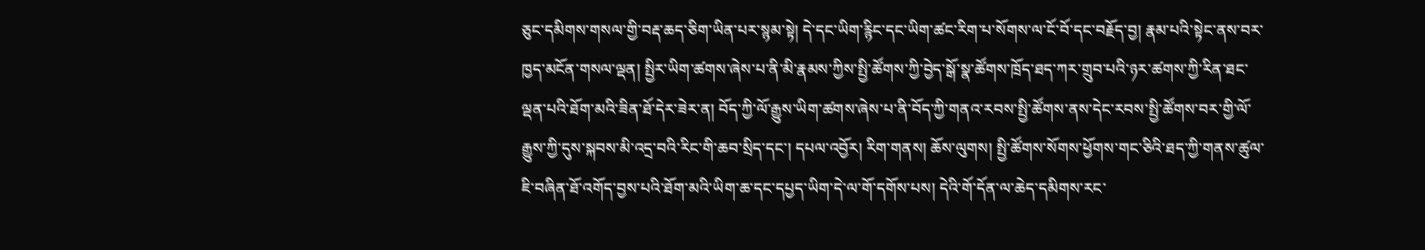ཅུང་དམིགས་གསལ་གྱི་བརྡ་ཆད་ཅིག་ཡིན་པར་སྙམ་སྟེ། དེ་དང་ཡིག་རྙིང་དང་ཡིག་ཚང་རིག་པ་སོགས་ལ་ངོ་བོ་དང་བརྗོད་བྱ། རྣམ་པའི་སྟེང་ནས་བར་ཁྱད་མངོན་གསལ་ལྡན། སྤྱིར་ཡིག་ཚགས་ཞེས་པ་ནི་མི་རྣམས་ཀྱིས་སྤྱི་ཚོགས་ཀྱི་བྱེད་སྒོ་སྣ་ཚོགས་ཁྲོད་ཐད་ཀར་གྲུབ་པའི་ཉར་ཚགས་ཀྱི་རིན་ཐང་ལྡན་པའི་ཐོག་མའི་ཟིན་ཐོ་དེར་ཟེར་ན། བོད་ཀྱི་ལོ་རྒྱུས་ཡིག་ཚགས་ཞེས་པ་ནི་བོད་ཀྱི་གནའ་རབས་སྤྱི་ཚོགས་ནས་དེང་རབས་སྤྱི་ཚོགས་བར་གྱི་ལོ་རྒྱུས་ཀྱི་དུས་སྐབས་མི་འདྲ་བའི་རིང་གི་ཆབ་སྲིད་དང་། དཔལ་འབྱོར། རིག་གནས། ཆོས་ལུགས། སྤྱི་ཚོགས་སོགས་ཕྱོགས་གང་ཅིའི་ཐད་ཀྱི་གནས་ཚུལ་ཇི་བཞིན་ཐོ་འགོད་བྱས་པའི་ཐོག་མའི་ཡིག་ཆ་དང་དཔྱད་ཡིག་དེ་ལ་གོ་དགོས་པས། དེའི་གོ་དོན་ལ་ཆེད་དམིགས་རང་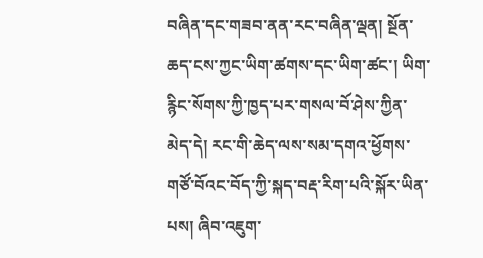བཞིན་དང་གཟབ་ནན་རང་བཞིན་ལྡན། སྔོན་ཆད་ངས་ཀྱང་ཡིག་ཚགས་དང་ཡིག་ཚང་། ཡིག་རྙིང་སོགས་ཀྱི་ཁྱད་པར་གསལ་བོ་ཤེས་ཀྱིན་མེད་དེ། རང་གི་ཆེད་ལས་སམ་དགའ་ཕྱོགས་གཙོ་བོའང་བོད་ཀྱི་སྐད་བརྡ་རིག་པའི་སྐོར་ཡིན་པས། ཞིབ་འཇུག་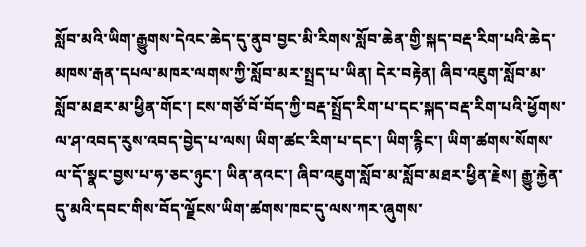སློབ་མའི་ཡིག་རྒྱུགས་དེའང་ཆེད་དུ་ནུབ་བྱང་མི་རིགས་སློབ་ཆེན་གྱི་སྐད་བརྡ་རིག་པའི་ཆེད་མཁས་རྒན་དཔལ་མཁར་ལགས་ཀྱི་སློབ་མར་སྤྲད་པ་ཡིན། དེར་བརྟེན། ཞིབ་འཇུག་སློབ་མ་སློབ་མཐར་མ་ཕྱིན་གོང་། ངས་གཙོ་བོ་བོད་ཀྱི་བརྡ་སྤྲོད་རིག་པ་དང་སྐད་བརྡ་རིག་པའི་ཕྱོགས་ལ་ཤ་འབད་རུས་འབད་བྱེད་པ་ལས། ཡིག་ཚང་རིག་པ་དང་། ཡིག་རྙིང་། ཡིག་ཚགས་སོགས་ལ་དོ་སྣང་བྱས་པ་ཧ་ཅང་ཉུང་། ཡིན་ནའང་། ཞིབ་འཇུག་སློབ་མ་སློབ་མཐར་ཕྱིན་རྗེས། རྒྱུ་རྐྱེན་དུ་མའི་དབང་གིས་བོད་ལྗོངས་ཡིག་ཚགས་ཁང་དུ་ལས་ཀར་ཞུགས་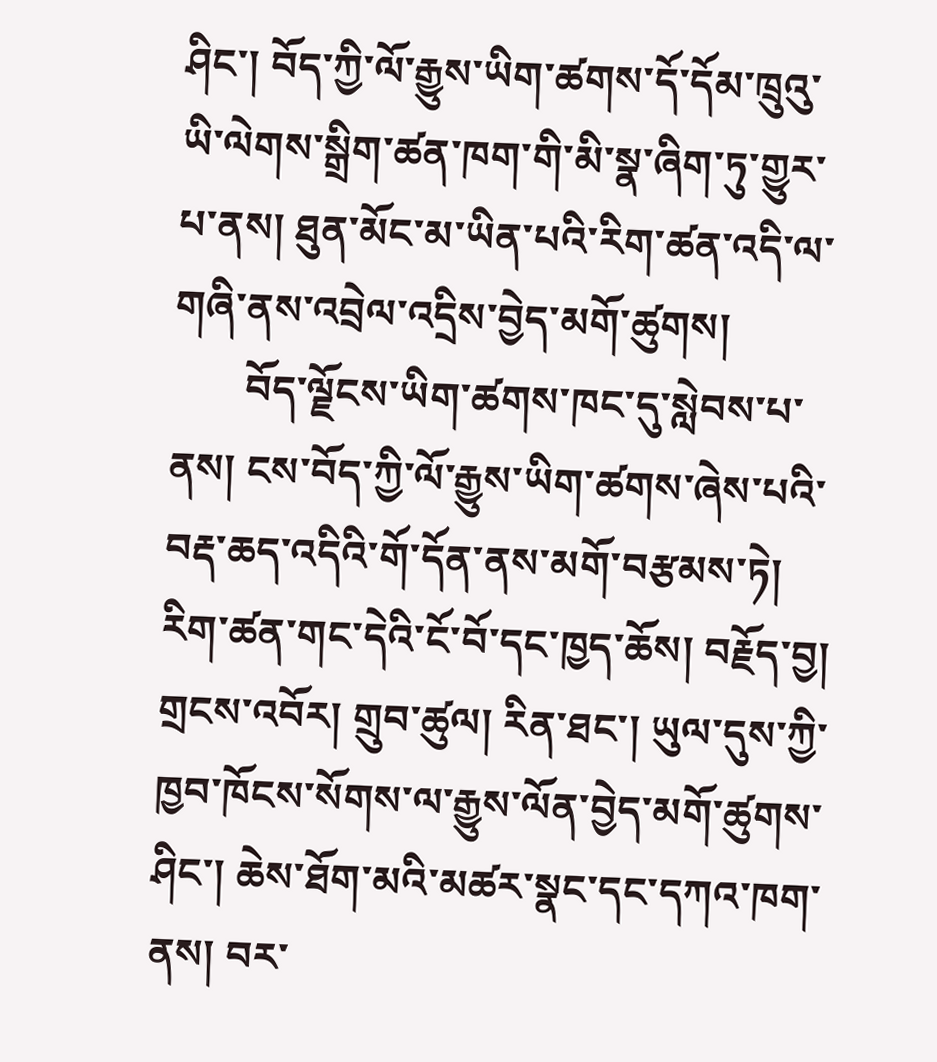ཤིང་། བོད་ཀྱི་ལོ་རྒྱུས་ཡིག་ཚགས་དོ་དོམ་ཁྲུའུ་ཡི་ལེགས་སྒྲིག་ཚན་ཁག་གི་མི་སྣ་ཞིག་ཏུ་གྱུར་པ་ནས། ཐུན་མོང་མ་ཡིན་པའི་རིག་ཚན་འདི་ལ་གཞི་ནས་འབྲེལ་འདྲིས་བྱེད་མགོ་ཚུགས།
       བོད་ལྗོངས་ཡིག་ཚགས་ཁང་དུ་སླེབས་པ་ནས། ངས་བོད་ཀྱི་ལོ་རྒྱུས་ཡིག་ཚགས་ཞེས་པའི་བརྡ་ཆད་འདིའི་གོ་དོན་ནས་མགོ་བརྩམས་ཏེ། རིག་ཚན་གང་དེའི་ངོ་བོ་དང་ཁྱད་ཆོས། བརྗོད་བྱ། གྲངས་འབོར། གྲུབ་ཚུལ། རིན་ཐང་། ཡུལ་དུས་ཀྱི་ཁྱབ་ཁོངས་སོགས་ལ་རྒྱུས་ལོན་བྱེད་མགོ་ཚུགས་ཤིང་། ཆེས་ཐོག་མའི་མཚར་སྣང་དང་དཀའ་ཁག་ནས། བར་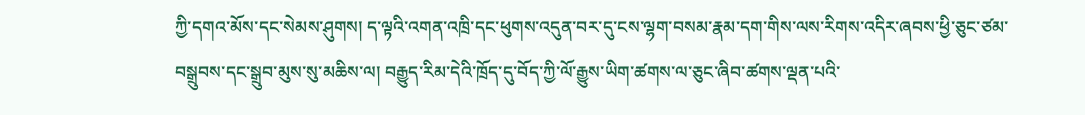ཀྱི་དགའ་མོས་དང་སེམས་ཤུགས། ད་ལྟའི་འགན་འཁྲི་དང་ཕུགས་འདུན་བར་དུ་ངས་ལྷག་བསམ་རྣམ་དག་གིས་ལས་རིགས་འདིར་ཞབས་ཕྱི་ཅུང་ཙམ་བསྒྲུབས་དང་སྒྲུབ་མུས་སུ་མཆིས་ལ། བརྒྱུད་རིམ་དེའི་ཁྲོད་དུ་བོད་ཀྱི་ལོ་རྒྱུས་ཡིག་ཚགས་ལ་ཅུང་ཞིབ་ཚགས་ལྡན་པའི་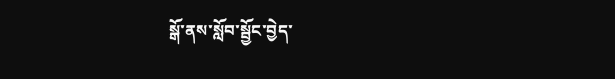སྒོ་ནས་སློབ་སྦྱོང་བྱེད་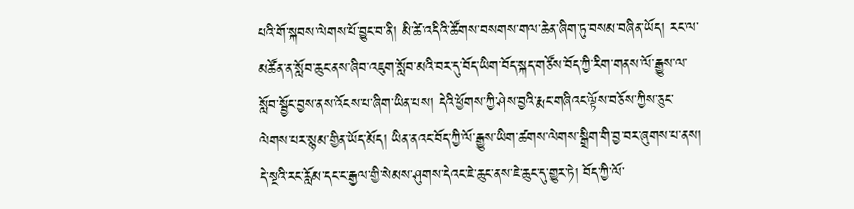པའི་གོ་སྐབས་ལེགས་པོ་བྱུང་བ་ནི། མི་ཚེ་འདིའི་ཚོགས་བསགས་གལ་ཆེན་ཞིག་ཏུ་བསམ་བཞིན་ཡོད། རང་ལ་མཚོན་ན་སློབ་ཆུང་ནས་ཞིབ་འཇུག་སློབ་མའི་བར་དུ་བོད་ཡིག་བོད་སྐད་གཙོས་བོད་ཀྱི་རིག་གནས་ལོ་རྒྱུས་ལ་སློབ་སྦྱོང་བྱས་ནས་འོངས་པ་ཞིག་ཡིན་པས། དེའི་ཕྱོགས་ཀྱི་ཤེས་བྱའི་རྨང་གཞིའང་ལྟོས་བཅོས་ཀྱིས་ཅུང་ལེགས་པར་སྙམ་གྱིན་ཡོད་མོད། ཡིན་ནའང་བོད་ཀྱི་ལོ་རྒྱུས་ཡིག་ཚགས་ལེགས་སྒྲིག་གི་བྱ་བར་ཞུགས་པ་ནས། དེ་སྔའི་རང་རློམ་དང་ང་རྒྱལ་གྱི་སེམས་ཤུགས་དེའང་ཇེ་ཆུང་ནས་ཇེ་ཆུང་དུ་གྱུར་ཏེ། བོད་ཀྱི་ལོ་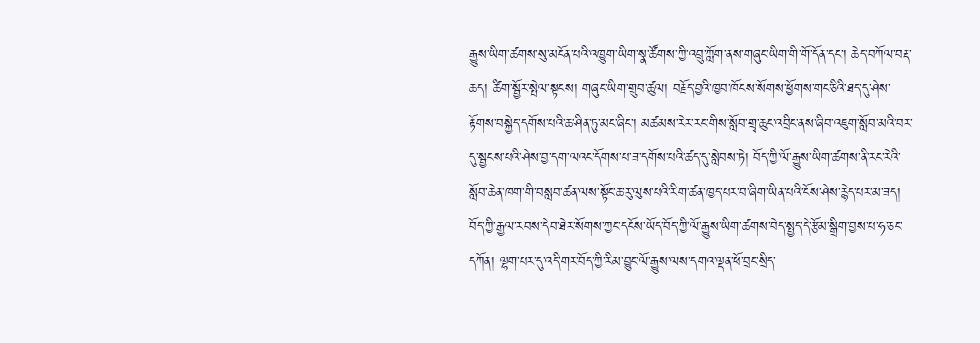རྒྱུས་ཡིག་ཚགས་སུ་མངོན་པའི་འཁྱུག་ཡིག་སྣ་ཚོགས་ཀྱི་འབྲུ་ཀློག་ནས་གཞུང་ཡིག་གི་གོ་དོན་དང་། ཆེད་བཀོལ་བརྡ་ཆད། ཚིག་སྦྱོར་སྤེལ་སྟངས། གཞུང་ཡིག་གྲུབ་ཚུལ། བརྗོད་བྱའི་ཁྱབ་ཁོངས་སོགས་ཕྱོགས་གང་ཅིའི་ཐད་དུ་ཤེས་རྟོགས་བསྐྱེད་དགོས་པའི་ཆ་ཤིན་ཏུ་མང་ཞིང་། མཚམས་རེར་རང་གིས་སློབ་གྲྭ་ཆུང་འབྲིང་ནས་ཞིབ་འཇུག་སློབ་མའི་བར་དུ་སྦྱངས་པའི་ཤེས་བྱ་དག་ལའང་དོགས་པ་ཟ་དགོས་པའི་ཚད་དུ་སླེབས་ཏེ། བོད་ཀྱི་ལོ་རྒྱུས་ཡིག་ཚགས་ནི་རང་རེའི་སློབ་ཆེན་ཁག་གི་བསླབ་ཚན་ལས་སྟོང་ཆ་རུ་ལུས་པའི་རིག་ཚན་ཁྱད་པར་བ་ཞིག་ཡིན་པའི་ངོས་ཤེས་རྙེད་པར་མ་ཟད། བོད་ཀྱི་རྒྱལ་རབས་དེབ་ཐེར་སོགས་ཀྱང་དངོས་ཡོད་བོད་ཀྱི་ལོ་རྒྱུས་ཡིག་ཚགས་བེད་སྤྱད་དེ་རྩོམ་སྒྲིག་བྱས་པ་ཧ་ཅང་དཀོན། ལྷག་པར་དུ་འདི་གར་བོད་ཀྱི་རིམ་བྱུང་ལོ་རྒྱུས་ལས་དགའ་ལྡན་ཕོ་བྲང་སྲིད་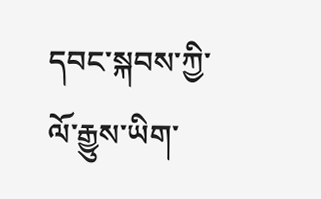དབང་སྐབས་ཀྱི་ལོ་རྒྱུས་ཡིག་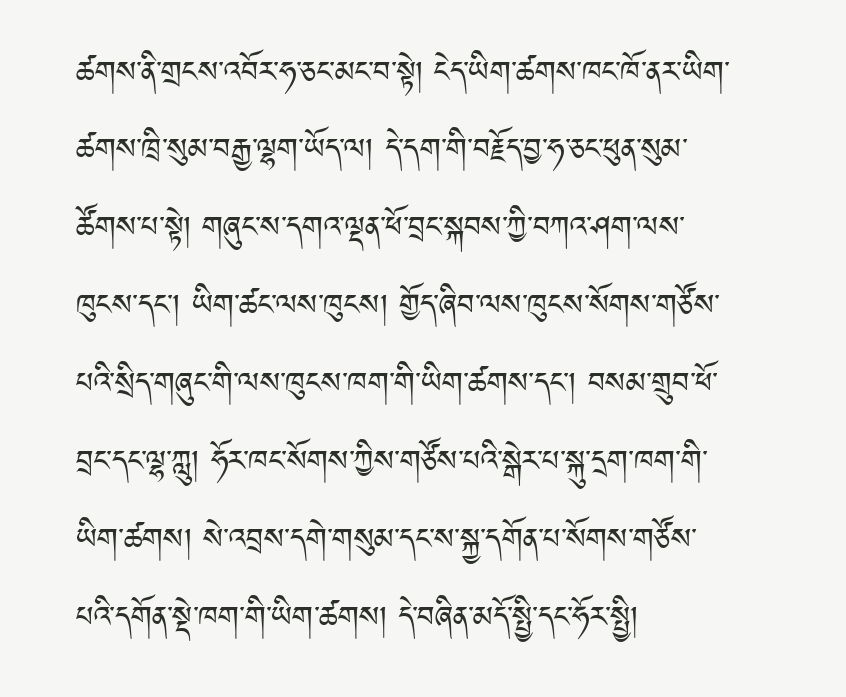ཚགས་ནི་གྲངས་འབོར་ཧ་ཅང་མང་བ་སྟེ། ངེད་ཡིག་ཚགས་ཁང་ཁོ་ནར་ཡིག་ཚགས་ཁྲི་སུམ་བརྒྱ་ལྷག་ཡོད་ལ། དེ་དག་གི་བརྗོད་བྱ་ཧ་ཅང་ཕུན་སུམ་ཚོགས་པ་སྟེ། གཞུང་ས་དགའ་ལྡན་ཕོ་བྲང་སྐབས་ཀྱི་བཀའ་ཤག་ལས་ཁུངས་དང་། ཡིག་ཚང་ལས་ཁུངས། གྱོད་ཞིབ་ལས་ཁུངས་སོགས་གཙོས་པའི་སྲིད་གཞུང་གི་ལས་ཁུངས་ཁག་གི་ཡིག་ཚགས་དང་། བསམ་གྲུབ་ཕོ་བྲང་དང་ལྷ་ཀླུ། ཧོར་ཁང་སོགས་ཀྱིས་གཙོས་པའི་སྒེར་པ་སྐུ་དྲག་ཁག་གི་ཡིག་ཚགས། སེ་འབྲས་དགེ་གསུམ་དང་ས་སྐྱ་དགོན་པ་སོགས་གཙོས་པའི་དགོན་སྡེ་ཁག་གི་ཡིག་ཚགས། དེ་བཞིན་མདོ་སྤྱི་དང་ཧོར་སྤྱི།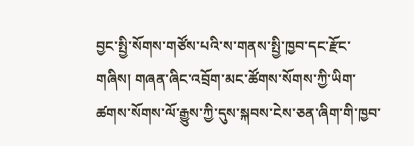བྱང་སྤྱི་སོགས་གཙོས་པའི་ས་གནས་སྤྱི་ཁྱབ་དང་རྫོང་གཞིས། གཞན་ཞིང་འབྲོག་མང་ཚོགས་སོགས་ཀྱི་ཡིག་ཚགས་སོགས་ལོ་རྒྱུས་ཀྱི་དུས་སྐབས་ངེས་ཅན་ཞིག་གི་ཁྱབ་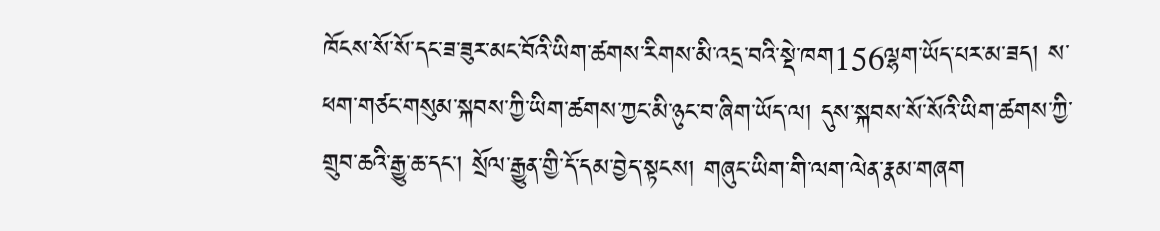ཁོངས་སོ་སོ་དང་ཟ་ཟུར་མང་བོའི་ཡིག་ཚགས་རིགས་མི་འདྲ་བའི་སྡེ་ཁག156ལྷག་ཡོད་པར་མ་ཟད། ས་ཕག་གཙང་གསུམ་སྐབས་ཀྱི་ཡིག་ཚགས་ཀྱང་མི་ཉུང་བ་ཞིག་ཡོད་ལ། དུས་སྐབས་སོ་སོའི་ཡིག་ཚགས་ཀྱི་གྲུབ་ཆའི་རྒྱུ་ཆ་དང་། སྲོལ་རྒྱུན་གྱི་དོ་དམ་བྱེད་སྟངས། གཞུང་ཡིག་གི་ལག་ལེན་རྣམ་གཞག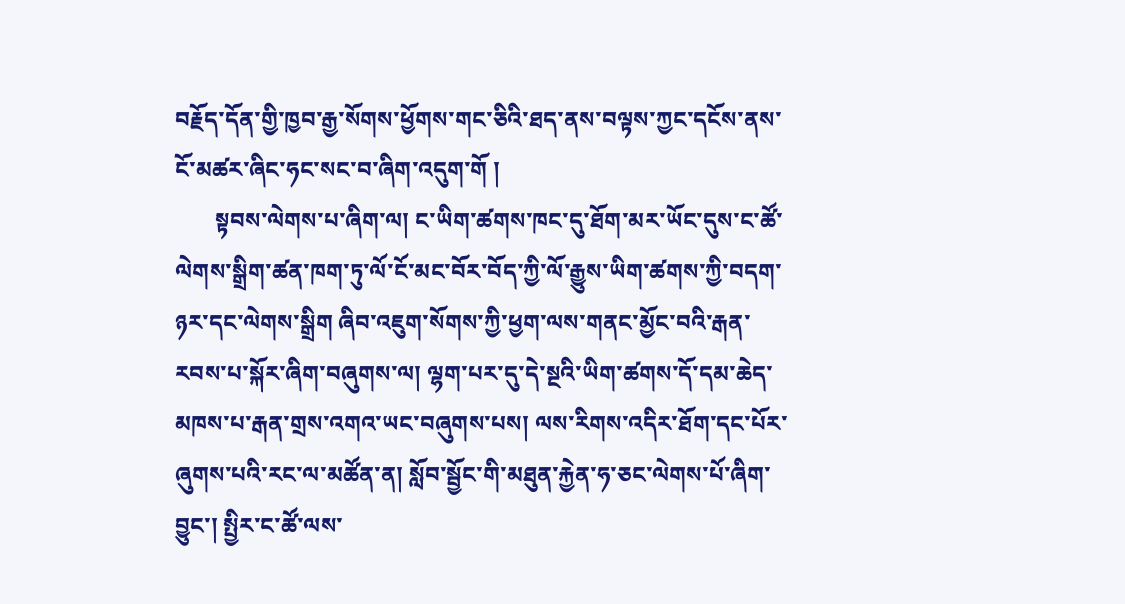བརྗོད་དོན་གྱི་ཁྱབ་རྒྱ་སོགས་ཕྱོགས་གང་ཅིའི་ཐད་ནས་བལྟས་ཀྱང་དངོས་ནས་ངོ་མཚར་ཞིང་ཧང་སང་བ་ཞིག་འདུག་གོ །
       སྟབས་ལེགས་པ་ཞིག་ལ། ང་ཡིག་ཚགས་ཁང་དུ་ཐོག་མར་ཡོང་དུས་ང་ཚོ་ལེགས་སྒྲིག་ཚན་ཁག་ཏུ་ལོ་ངོ་མང་བོར་བོད་ཀྱི་ལོ་རྒྱུས་ཡིག་ཚགས་ཀྱི་བདག་ཉར་དང་ལེགས་སྒྲིག ཞིབ་འཇུག་སོགས་ཀྱི་ཕྱག་ལས་གནང་མྱོང་བའི་རྒན་རབས་པ་སྐོར་ཞིག་བཞུགས་ལ། ལྷག་པར་དུ་དེ་སྔའི་ཡིག་ཚགས་དོ་དམ་ཆེད་མཁས་པ་རྒན་གྲས་འགའ་ཡང་བཞུགས་པས། ལས་རིགས་འདིར་ཐོག་དང་པོར་ཞུགས་པའི་རང་ལ་མཚོན་ན། སློབ་སྦྱོང་གི་མཐུན་རྐྱེན་ཧ་ཅང་ལེགས་པོ་ཞིག་བྱུང་། སྤྱིར་ང་ཚོ་ལས་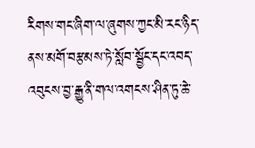རིགས་གང་ཞིག་ལ་ཞུགས་ཀྱང་མི་རང་ཉིད་ནས་མགོ་བརྩམས་ཏེ་སློབ་སྦྱོང་དང་འབད་འབུངས་བྱ་རྒྱུ་ནི་གལ་འགངས་ཤིན་ཏུ་ཆེ་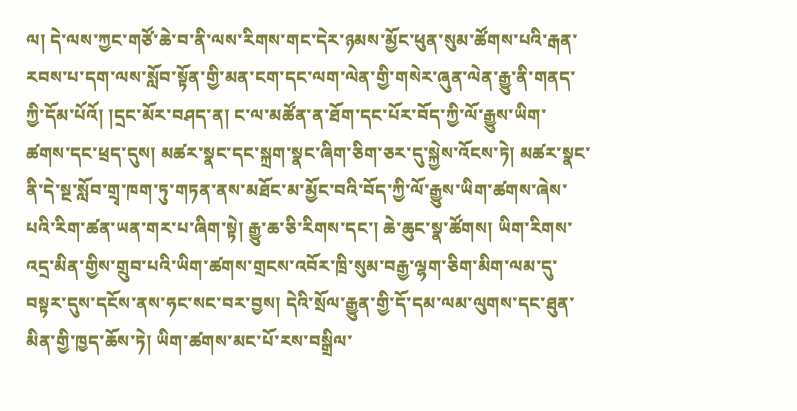ལ། དེ་ལས་ཀྱང་གཙོ་ཆེ་བ་ནི་ལས་རིགས་གང་དེར་ཉམས་མྱོང་ཕུན་སུམ་ཚོགས་པའི་རྒན་རབས་པ་དག་ལས་སློབ་སྟོན་གྱི་མན་ངག་དང་ལག་ལེན་གྱི་གསེར་ཞུན་ལེན་རྒྱུ་ནི་གནད་ཀྱི་དོམ་པོའོ། །དྲང་མོར་བཤད་ན། ང་ལ་མཚོན་ན་ཐོག་དང་པོར་བོད་ཀྱི་ལོ་རྒྱུས་ཡིག་ཚགས་དང་ཕྲད་དུས། མཚར་སྣང་དང་སྐྲག་སྣང་ཞིག་ཅིག་ཅར་དུ་སྐྱེས་འོངས་ཏེ། མཚར་སྣང་ནི་དེ་སྔ་སློབ་གྲྭ་ཁག་ཏུ་གཏན་ནས་མཐོང་མ་མྱོང་བའི་བོད་ཀྱི་ལོ་རྒྱུས་ཡིག་ཚགས་ཞེས་པའི་རིག་ཚན་ཡན་གར་པ་ཞིག་སྟེ། རྒྱུ་ཆ་ཅི་རིགས་དང་། ཆེ་ཆུང་སྣ་ཚོགས། ཡིག་རིགས་འདྲ་མིན་གྱིས་གྲུབ་པའི་ཡིག་ཚགས་གྲངས་འབོར་ཁྲི་སུམ་བརྒྱ་ལྷག་ཅིག་མིག་ལམ་དུ་བསྟར་དུས་དངོས་ནས་ཧང་སང་བར་བྱས། དེའི་སྲོལ་རྒྱུན་གྱི་དོ་དམ་ལམ་ལུགས་དང་ཐུན་མིན་གྱི་ཁྱད་ཆོས་ཏེ། ཡིག་ཚགས་མང་པོ་རས་བསྒྲིལ་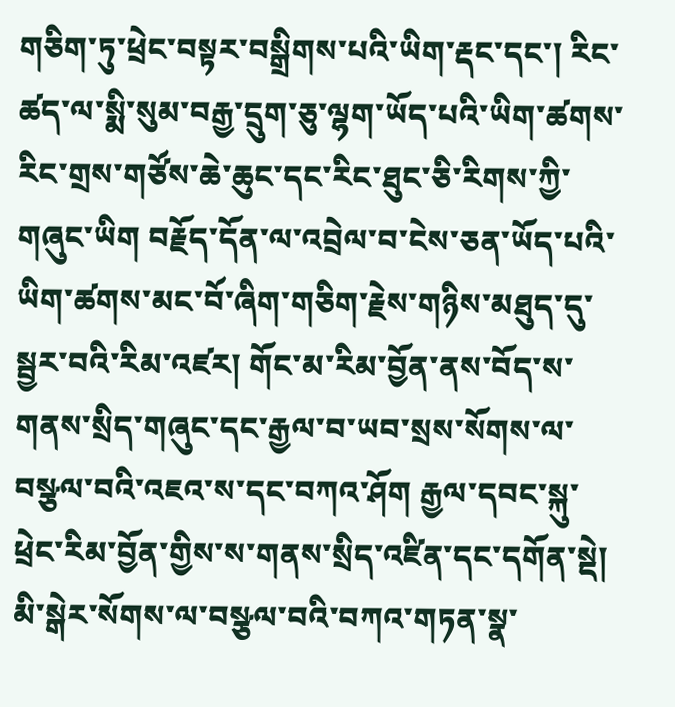གཅིག་ཏུ་ཕྲེང་བསྟར་བསྒྲིགས་པའི་ཡིག་རྡང་དང་། རིང་ཚད་ལ་སྨི་སུམ་བརྒྱ་དྲུག་ཅུ་ལྷག་ཡོད་པའི་ཡིག་ཚགས་རིང་གྲས་གཙོས་ཆེ་ཆུང་དང་རིང་ཐུང་ཅི་རིགས་ཀྱི་གཞུང་ཡིག བརྗོད་དོན་ལ་འབྲེལ་བ་ངེས་ཅན་ཡོད་པའི་ཡིག་ཚགས་མང་བོ་ཞིག་གཅིག་རྗེས་གཉིས་མཐུད་དུ་སྦྱར་བའི་རིམ་འཛར། གོང་མ་རིམ་བྱོན་ནས་བོད་ས་གནས་སྲིད་གཞུང་དང་རྒྱལ་བ་ཡབ་སྲས་སོགས་ལ་བསྩལ་བའི་འཇའ་ས་དང་བཀའ་ཤོག རྒྱལ་དབང་སྐུ་ཕྲེང་རིམ་བྱོན་གྱིས་ས་གནས་སྲིད་འཛིན་དང་དགོན་སྡེ། མི་སྒེར་སོགས་ལ་བསྩལ་བའི་བཀའ་གཏན་སྣ་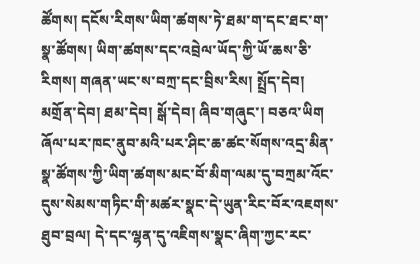ཚོགས། དངོས་རིགས་ཡིག་ཚགས་ཏེ་ཐམ་ག་དང་ཐང་ག་སྣ་ཚོགས། ཡིག་ཚགས་དང་འབྲེལ་ཡོད་ཀྱི་ཡོ་ཆས་ཅི་རིགས། གཞན་ཡང་ས་བཀྲ་དང་བྲིས་རིས། སྤྲོད་དེབ། མགྲོན་དེབ། ཐམ་དེབ། སྒོ་དེབ། ཞིབ་གཞུང་། བཅའ་ཡིག ཞོལ་པར་ཁང་ནུབ་མའི་པར་ཤིང་ཆ་ཚང་སོགས་འདྲ་མིན་སྣ་ཚོགས་ཀྱི་ཡིག་ཚགས་མང་བོ་མིག་ལམ་དུ་བཀྲམ་འོང་དུས་སེམས་གཏིང་གི་མཚར་སྣང་དེ་ཡུན་རིང་བོར་འཇགས་ཐུབ་བྲལ། དེ་དང་ལྷན་དུ་འཇིགས་སྣང་ཞིག་ཀྱང་རང་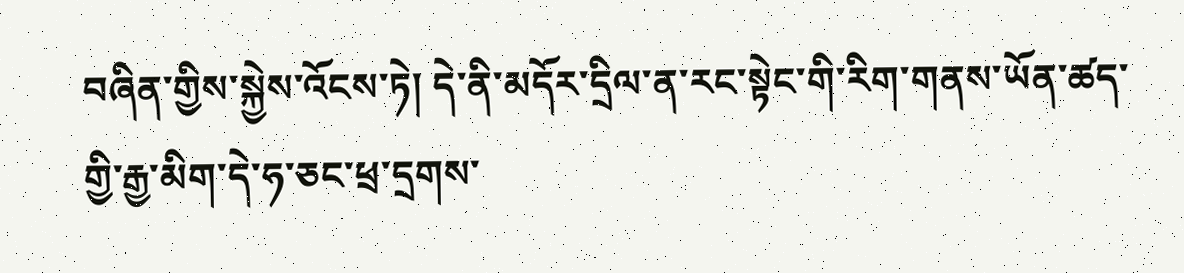བཞིན་གྱིས་སྐྱེས་འོངས་ཏེ། དེ་ནི་མདོར་དྲིལ་ན་རང་སྟེང་གི་རིག་གནས་ཡོན་ཚད་གྱི་རྒྱ་མིག་དེ་ཧ་ཅང་ཕྲ་དྲགས་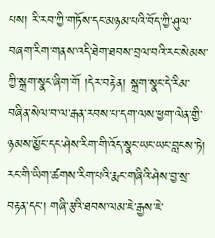པས། རི་རབ་ཀྱི་གཏོས་དང་མཉམ་པའི་བོད་ཀྱི་ཤུལ་བཞག་རིག་གནས་འདི་ཐེག་ཐབས་བྲལ་བའི་རང་སེམས་ཀྱི་སྐྲག་སྣང་ཞིག་གོ །དེར་བརྟེན། སྐྲག་སྣང་དེ་རིམ་བཞིན་སེལ་བ་ལ་རྒན་རབས་པ་དག་ལས་ཕྱག་ལེན་གྱི་ཉམས་མྱོང་དང་ཤེས་རིག་གི་འོད་སྣང་ཡང་ཡང་བླངས་ཏེ། རང་གི་ཡིག་ཚགས་རིག་པའི་རྨང་གཞིའི་ཤེས་བྱ་སྲ་བརྟན་དང་། གཞི་རྩའི་ཐབས་ལམ་ཇེ་རྒྱས་ཇེ་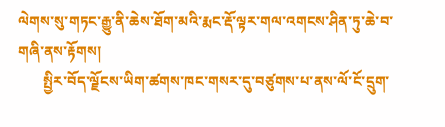ལེགས་སུ་གཏང་རྒྱུ་ནི་ཆེས་ཐོག་མའི་རྨང་རྡོ་ལྟར་གལ་འགངས་ཤིན་ཏུ་ཆེ་བ་གཞི་ནས་རྟོགས།
       སྤྱིར་བོད་ལྗོངས་ཡིག་ཚགས་ཁང་གསར་དུ་བཙུགས་པ་ནས་ལོ་ངོ་དྲུག་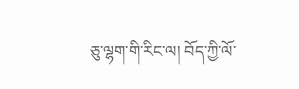ཅུ་ལྷག་གི་རིང་ལ། བོད་ཀྱི་ལོ་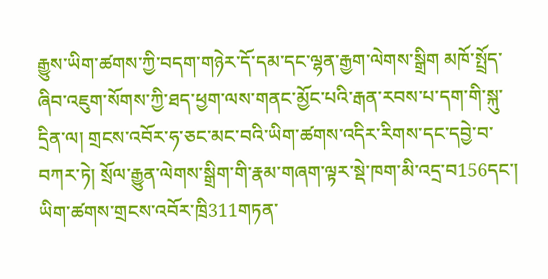རྒྱུས་ཡིག་ཚགས་ཀྱི་བདག་གཉེར་དོ་དམ་དང་ལྷན་རྒྱག་ལེགས་སྒྲིག མཁོ་སྤྲོད་ཞིབ་འཇུག་སོགས་ཀྱི་ཐད་ཕྱག་ལས་གནང་མྱོང་པའི་རྒན་རབས་པ་དག་གི་སྐུ་དྲིན་ལ། གྲངས་འབོར་ཧ་ཅང་མང་བའི་ཡིག་ཚགས་འདིར་རིགས་དང་དབྱེ་བ་བཀར་ཏེ། སྲོལ་རྒྱུན་ལེགས་སྒྲིག་གི་རྣམ་གཞག་ལྟར་སྡེ་ཁག་མི་འདྲ་བ156དང་། ཡིག་ཚགས་གྲངས་འབོར་ཁྲི311གཏན་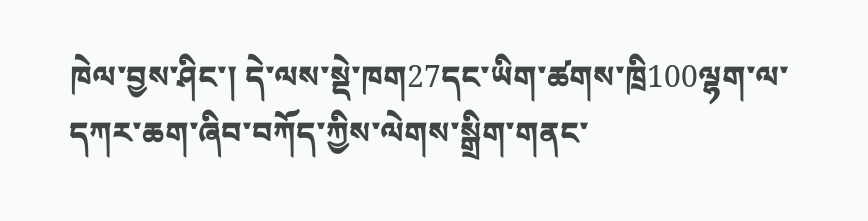ཁེལ་བྱས་ཤིང་། དེ་ལས་སྡེ་ཁག27དང་ཡིག་ཚགས་ཁྲི100ལྷག་ལ་དཀར་ཆག་ཞིབ་བཀོད་ཀྱིས་ལེགས་སྒྲིག་གནང་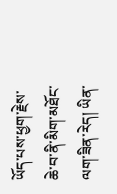ཡོད་པས་ཕྱག་རྗེས་ཆེ་བ་ནི་མིག་མཐོང་ལག་ཟིན་རེད། ཡིན་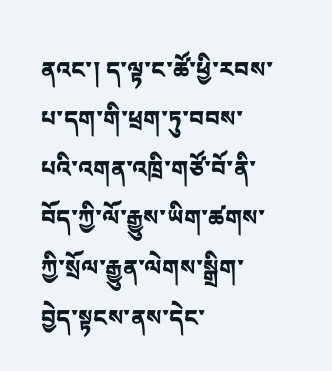ནའང་། ད་ལྟ་ང་ཚོ་ཕྱི་རབས་པ་དག་གི་ཕྲག་ཏུ་བབས་པའི་འགན་འཁྲི་གཙོ་བོ་ནི་བོད་ཀྱི་ལོ་རྒྱུས་ཡིག་ཚགས་ཀྱི་སྲོལ་རྒྱུན་ལེགས་སྒྲིག་བྱེད་སྟངས་ནས་དེང་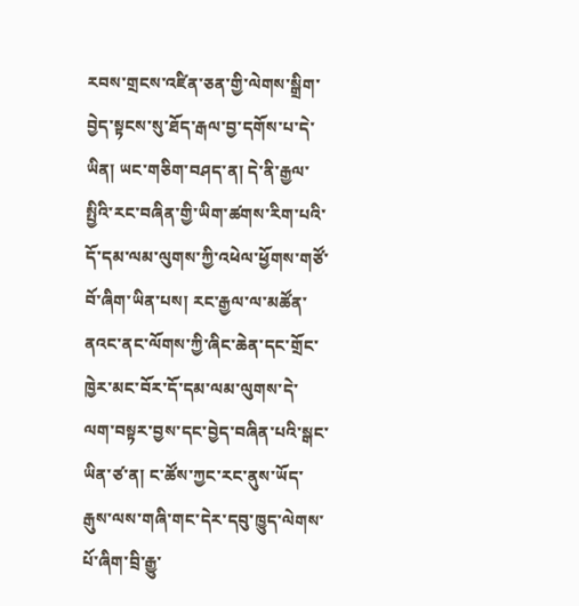རབས་གྲངས་འཛིན་ཅན་གྱི་ལེགས་སྒྲིག་བྱེད་སྟངས་སུ་ཐོད་རྒལ་བྱ་དགོས་པ་དེ་ཡིན། ཡང་གཅིག་བཤད་ན། དེ་ནི་རྒྱལ་སྤྱིའི་རང་བཞིན་གྱི་ཡིག་ཚགས་རིག་པའི་དོ་དམ་ལམ་ལུགས་ཀྱི་འཕེལ་ཕྱོགས་གཙོ་བོ་ཞིག་ཡིན་པས། རང་རྒྱལ་ལ་མཚོན་ནའང་ནང་ལོགས་ཀྱི་ཞིང་ཆེན་དང་གྲོང་ཁྱེར་མང་བོར་དོ་དམ་ལམ་ལུགས་དེ་ལག་བསྟར་བྱས་དང་བྱེད་བཞིན་པའི་སྒང་ཡིན་ཙ་ན། ང་ཚོས་ཀྱང་རང་ནུས་ཡོད་རྒུས་ལས་གཞི་གང་དེར་དབུ་ཁྱུད་ལེགས་པོ་ཞིག་བྲི་རྒྱུ་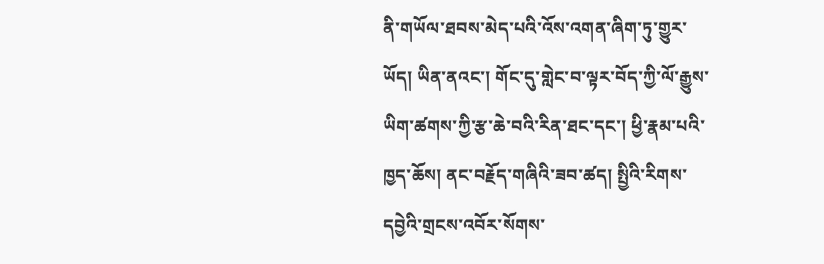ནི་གཡོལ་ཐབས་མེད་པའི་འོས་འགན་ཞིག་ཏུ་གྱུར་ཡོད། ཡིན་ནའང་། གོང་དུ་གླེང་བ་ལྟར་བོད་ཀྱི་ལོ་རྒྱུས་ཡིག་ཚགས་ཀྱི་རྩ་ཆེ་བའི་རིན་ཐང་དང་། ཕྱི་རྣམ་པའི་ཁྱད་ཆོས། ནང་བརྗོད་གཞིའི་ཟབ་ཚད། སྤྱིའི་རིགས་དབྱེའི་གྲངས་འབོར་སོགས་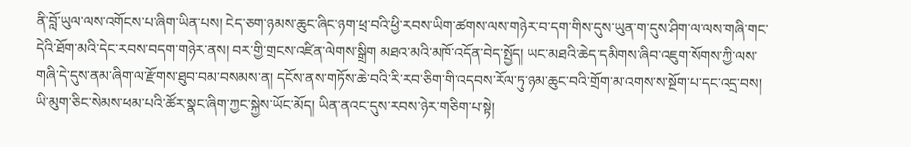ནི་བློ་ཡུལ་ལས་འགོངས་པ་ཞིག་ཡིན་པས། ངེད་ཅག་ཉམས་ཆུང་ཞིང་ཉག་ཕྲ་བའི་ཕྱི་རབས་ཡིག་ཚགས་ལས་གཉེར་བ་དག་གིས་དུས་ཡུན་ག་དུས་ཤིག་ལ་ལས་གཞི་གང་དེའི་ཐོག་མའི་དེང་རབས་བདག་གཉེར་ནས། བར་གྱི་གྲངས་འཛིན་ལེགས་སྒྲིག མཐའ་མའི་མཁོ་འདོན་བེད་སྤྱོད། ཡང་མཐའི་ཆེད་དམིགས་ཞིབ་འཇུག་སོགས་ཀྱི་ལས་གཞི་དེ་དུས་ནམ་ཞིག་ལ་རྫོགས་ཐུབ་བམ་བསམས་ན། དངོས་ནས་གཏོས་ཆེ་བའི་རི་རབ་ཅིག་གི་འདབས་རོལ་ཏུ་ཉམ་ཆུང་བའི་གྲོག་མ་འགས་ས་སྔོག་པ་དང་འདྲ་བས། ཡི་མུག་ཅིང་སེམས་ཕམ་པའི་ཚོར་སྣང་ཞིག་ཀྱང་སྐྱེས་ཡོང་མོད། ཡིན་ནའང་དུས་རབས་ཉེར་གཅིག་པ་སྟེ།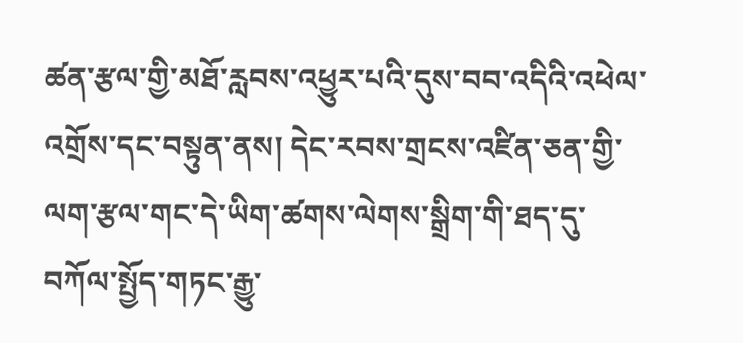ཚན་རྩལ་གྱི་མཐོ་རླབས་འཕྱུར་པའི་དུས་བབ་འདིའི་འཕེལ་འགྲོས་དང་བསྟུན་ནས། དེང་རབས་གྲངས་འཛིན་ཅན་གྱི་ལག་རྩལ་གང་དེ་ཡིག་ཚགས་ལེགས་སྒྲིག་གི་ཐད་དུ་བཀོལ་སྤྱོད་གཏང་རྒྱུ་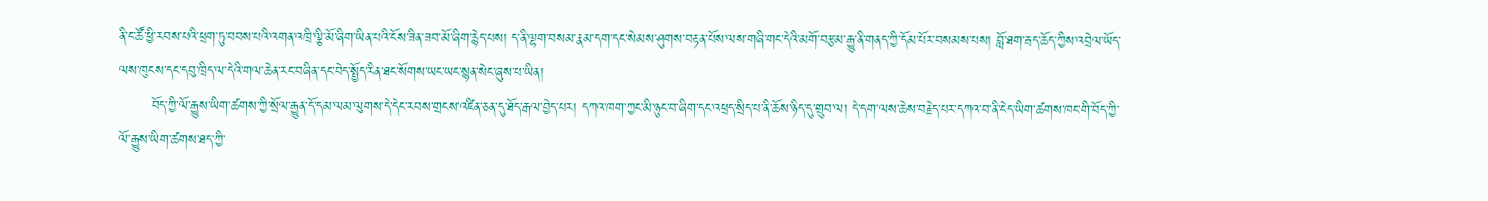ནི་ང་ཚོ་ཕྱི་རབས་པའི་ཕྲག་ཏུ་བབས་པའི་འགན་འཁྲི་ལྕི་མོ་ཞིག་ཡིན་པའི་ངོས་ཟིན་ཟབ་མོ་ཞིག་རྙེད་པས། ད་ནི་ལྷག་བསམ་རྣམ་དག་དང་སེམས་ཤུགས་བརྟན་པོས་ལས་གཞི་གང་དེའི་མགོ་བརྩམ་རྒྱུ་ནི་གནད་ཀྱི་དོམ་པོར་བསམས་པས། བློ་ཐག་རྦད་ཆོད་ཀྱིས་འབྲེལ་ཡོད་ལས་ཁུངས་དང་དབུ་ཁྲིད་ལ་དེའི་གལ་ཆེན་རང་བཞིན་དང་བེད་སྤྱོད་རིན་ཐང་སོགས་ཡང་ཡང་སྙན་སེང་ཞུས་པ་ཡིན།
       བོད་ཀྱི་ལོ་རྒྱུས་ཡིག་ཚགས་ཀྱི་སྲོལ་རྒྱུན་དོ་དམ་ལམ་ལུགས་དེ་དེང་རབས་གྲངས་འཛིན་ཅན་དུ་ཐོད་རྒལ་བྱེད་པར། དཀའ་ཁག་ཀྱང་མི་ཉུང་བ་ཞིག་དང་འཕྲད་སྲིད་པ་ནི་ཆོས་ཉིད་དུ་གྲུབ་ལ། དེ་དག་ལས་ཆེས་བརྗེད་པར་དཀའ་བ་ནི་ངེད་ཡིག་ཚགས་ཁང་གི་བོད་ཀྱི་ལོ་རྒྱུས་ཡིག་ཚགས་ཐད་ཀྱི་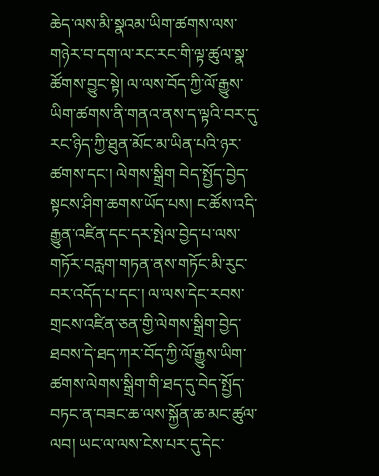ཆེད་ལས་མི་སྣའམ་ཡིག་ཚགས་ལས་གཉེར་བ་དག་ལ་རང་རང་གི་ལྟ་ཚུལ་སྣ་ཚོགས་བྱུང་སྟེ། ལ་ལས་བོད་ཀྱི་ལོ་རྒྱུས་ཡིག་ཚགས་ནི་གནའ་ནས་ད་ལྟའི་བར་དུ་རང་ཉིད་ཀྱི་ཐུན་མོང་མ་ཡིན་པའི་ཉར་ཚགས་དང་། ལེགས་སྒྲིག བེད་སྤྱོད་བྱེད་སྟངས་ཤིག་ཆགས་ཡོད་པས། ང་ཚོས་འདི་རྒྱུན་འཛིན་དང་དར་སྤེལ་བྱེད་པ་ལས་གཏོར་བརླག་གཏན་ནས་གཏོང་མི་རུང་བར་འདོད་པ་དང་། ལ་ལས་དེང་རབས་གྲངས་འཛིན་ཅན་གྱི་ལེགས་སྒྲིག་བྱེད་ཐབས་དེ་ཐད་ཀར་བོད་ཀྱི་ལོ་རྒྱུས་ཡིག་ཚགས་ལེགས་སྒྲིག་གི་ཐད་དུ་བེད་སྤྱོད་བཏང་ན་བཟང་ཆ་ལས་སྐྱོན་ཆ་མང་ཚུལ་ལབ། ཡང་ལ་ལས་ངེས་པར་དུ་དེང་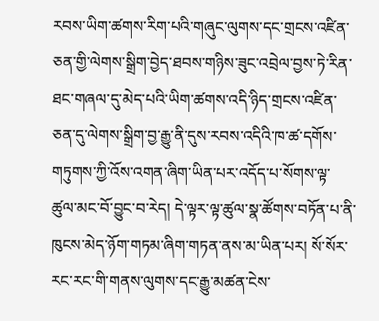རབས་ཡིག་ཚགས་རིག་པའི་གཞུང་ལུགས་དང་གྲངས་འཛིན་ཅན་གྱི་ལེགས་སྒྲིག་བྱེད་ཐབས་གཉིས་ཟུང་འབྲེལ་བྱས་ཏེ་རིན་ཐང་གཞལ་དུ་མེད་པའི་ཡིག་ཚགས་འདི་ཉིད་གྲངས་འཛིན་ཅན་དུ་ལེགས་སྒྲིག་བྱ་རྒྱུ་ནི་དུས་རབས་འདིའི་ཁ་ཚ་དགོས་གཏུགས་ཀྱི་འོས་འགན་ཞིག་ཡིན་པར་འདོད་པ་སོགས་ལྟ་ཚུལ་མང་བོ་བྱུང་བ་རེད། དེ་ལྟར་ལྟ་ཚུལ་སྣ་ཚོགས་བཏོན་པ་ནི་ཁུངས་མེད་ཉོག་གཏམ་ཞིག་གཏན་ནས་མ་ཡིན་པར། སོ་སོར་རང་རང་གི་གནས་ལུགས་དང་རྒྱུ་མཚན་ངེས་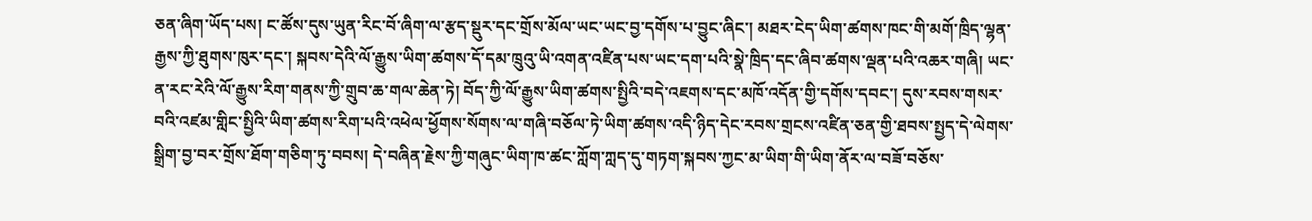ཅན་ཞིག་ཡོད་པས། ང་ཚོས་དུས་ཡུན་རིང་བོ་ཞིག་ལ་རྩད་སྡུར་དང་གྲོས་མོལ་ཡང་ཡང་བྱ་དགོས་པ་བྱུང་ཞིང་། མཐར་ངེད་ཡིག་ཚགས་ཁང་གི་མགོ་ཁྲིད་ལྷན་རྒྱས་ཀྱི་ཐུགས་ཁུར་དང་། སྐབས་དེའི་ལོ་རྒྱུས་ཡིག་ཚགས་དོ་དམ་ཁྲུའུ་ཡི་འགན་འཛིན་པས་ཡང་དག་པའི་སྣེ་ཁྲིད་དང་ཞིབ་ཚགས་ལྡན་པའི་འཆར་གཞི། ཡང་ན་རང་རེའི་ལོ་རྒྱུས་རིག་གནས་ཀྱི་གྲུབ་ཆ་གལ་ཆེན་ཏེ། བོད་ཀྱི་ལོ་རྒྱུས་ཡིག་ཚགས་སྤྱིའི་བདེ་འཇགས་དང་མཁོ་འདོན་གྱི་དགོས་དབང་། དུས་རབས་གསར་བའི་འཛམ་གླིང་སྤྱིའི་ཡིག་ཚགས་རིག་པའི་འཕེལ་ཕྱོགས་སོགས་ལ་གཞི་བཅོལ་ཏེ་ཡིག་ཚགས་འདི་ཉིད་དེང་རབས་གྲངས་འཛིན་ཅན་གྱི་ཐབས་སྤྱད་དེ་ལེགས་སྒྲིག་བྱ་བར་གྲོས་ཐོག་གཅིག་ཏུ་བབས། དེ་བཞིན་རྗེས་ཀྱི་གཞུང་ཡིག་ཁ་ཚང་ཀློག་ཀླད་དུ་གཏག་སྐབས་ཀྱང་མ་ཡིག་གི་ཡིག་ནོར་ལ་བཟོ་བཅོས་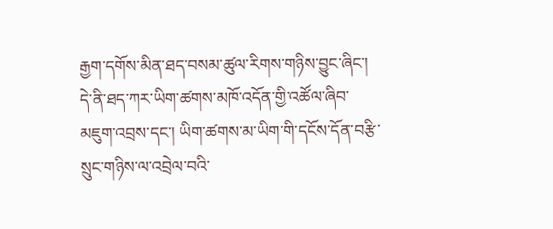རྒྱག་དགོས་མིན་ཐད་བསམ་ཚུལ་རིགས་གཉིས་བྱུང་ཞིང་། དེ་ནི་ཐད་ཀར་ཡིག་ཚགས་མཁོ་འདོན་གྱི་འཚོལ་ཞིབ་མཇུག་འབྲས་དང་། ཡིག་ཚགས་མ་ཡིག་གི་དངོས་དོན་བརྩི་སྲུང་གཉིས་ལ་འབྲེལ་བའི་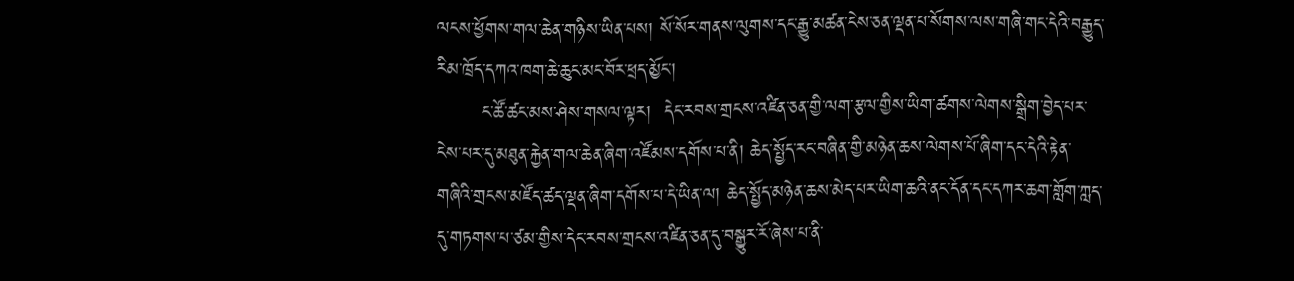ལངས་ཕྱོགས་གལ་ཆེན་གཉིས་ཡིན་པས། སོ་སོར་གནས་ལུགས་དང་རྒྱུ་མཚན་ངེས་ཅན་ལྡན་པ་སོགས་ལས་གཞི་གང་དེའི་བརྒྱུད་རིམ་ཁྲོད་དཀའ་ཁག་ཆེ་ཆུང་མང་བོར་ཕྲད་མྱོང་།
       ང་ཚོ་ཚང་མས་ཤེས་གསལ་ལྟར།  དེང་རབས་གྲངས་འཛིན་ཅན་གྱི་ལག་རྩལ་གྱིས་ཡིག་ཚགས་ལེགས་སྒྲིག་བྱེད་པར་ངེས་པར་དུ་མཐུན་རྐྱེན་གལ་ཆེན་ཞིག་འཛོམས་དགོས་པ་ནི། ཆེད་སྤྱོད་རང་བཞིན་གྱི་མཉེན་ཆས་ལེགས་པོ་ཞིག་དང་དེའི་རྟེན་གཞིའི་གྲངས་མཛོད་ཚད་ལྡན་ཞིག་དགོས་པ་དེ་ཡིན་ལ། ཆེད་སྤྱོད་མཉེན་ཆས་མེད་པར་ཡིག་ཆའི་ནང་དོན་དང་དཀར་ཆག་གློག་ཀླད་དུ་གཏགས་པ་ཙམ་གྱིས་དེང་རབས་གྲངས་འཛིན་ཅན་དུ་བསྒྱུར་རོ་ཞེས་པ་ནི་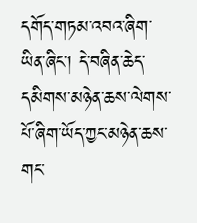དགོད་གཏམ་འབའ་ཞིག་ཡིན་ཞིང་། དེ་བཞིན་ཆེད་དམིགས་མཉེན་ཆས་ལེགས་པོ་ཞིག་ཡོད་ཀྱང་མཉེན་ཆས་གང་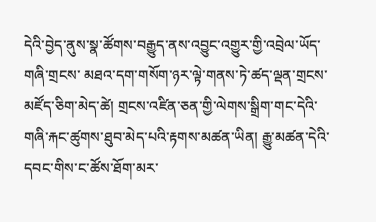དེའི་བྱེད་ནུས་སྣ་ཚོགས་བརྒྱུད་ནས་འབྱུང་འགྱུར་གྱི་འབྲེལ་ཡོད་གཞི་གྲངས་ མཐའ་དག་གསོག་ཉར་ལྟེ་གནས་ཏེ་ཚད་ལྡན་གྲངས་མཛོད་ཅིག་མེད་ཚེ། གྲངས་འཛིན་ཅན་གྱི་ལེགས་སྒྲིག་གང་དེའི་གཞི་རྐང་ཚུགས་ཐུབ་མེད་པའི་རྟགས་མཚན་ཡིན། རྒྱུ་མཚན་དེའི་དབང་གིས་ང་ཚོས་ཐོག་མར་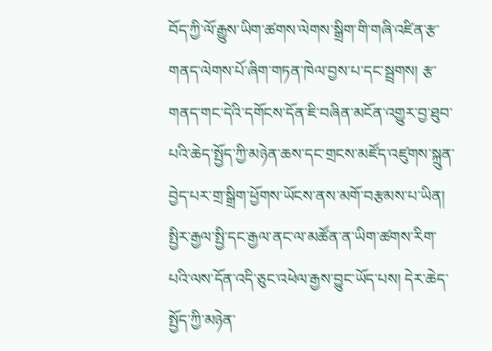བོད་ཀྱི་ལོ་རྒྱུས་ཡིག་ཚགས་ལེགས་སྒྲིག་གི་གཞི་འཛིན་རྩ་གནད་ལེགས་པོ་ཞིག་གཏན་ཁེལ་བྱས་པ་དང་སྦྲགས། རྩ་གནད་གང་དེའི་དགོངས་དོན་ཇི་བཞིན་མངོན་འགྱུར་བྱ་ཐུབ་པའི་ཆེད་སྤྱོད་ཀྱི་མཉེན་ཆས་དང་གྲངས་མཛོད་འཛུགས་སྐྲུན་བྱེད་པར་གྲ་སྒྲིག་ཕྱོགས་ཡོངས་ནས་མགོ་བརྩམས་པ་ཡིན། སྤྱིར་རྒྱལ་སྤྱི་དང་རྒྱལ་ནང་ལ་མཚོན་ན་ཡིག་ཚགས་རིག་པའི་ལས་དོན་འདི་ཅུང་འཕེལ་རྒྱས་བྱུང་ཡོད་པས། དེར་ཆེད་སྤྱོད་ཀྱི་མཉེན་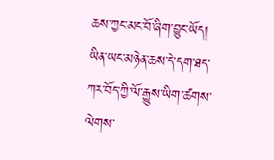ཆས་ཀྱང་མང་བོ་ཞིག་བྱུང་ཡོད། ཡིན་ཡང་མཉེན་ཆས་དེ་དག་ཐད་ཀར་བོད་ཀྱི་ལོ་རྒྱུས་ཡིག་ཚགས་ལེགས་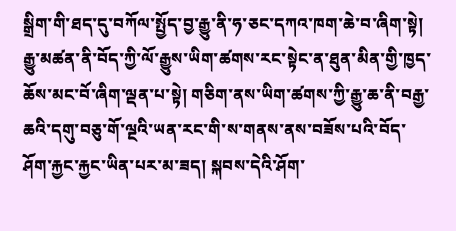སྒྲིག་གི་ཐད་དུ་བཀོལ་སྤྱོད་བྱ་རྒྱུ་ནི་ཧ་ཅང་དཀའ་ཁག་ཆེ་བ་ཞིག་སྟེ། རྒྱུ་མཚན་ནི་བོད་ཀྱི་ལོ་རྒྱུས་ཡིག་ཚགས་རང་སྟེང་ན་ཐུན་མིན་གྱི་ཁྱད་ཆོས་མང་བོ་ཞིག་ལྡན་པ་སྟེ། གཅིག་ནས་ཡིག་ཚགས་ཀྱི་རྒྱུ་ཆ་ནི་བརྒྱ་ཆའི་དགུ་བཅུ་གོ་ལྔའི་ཡན་རང་གི་ས་གནས་ནས་བཟོས་པའི་བོད་ཤོག་རྐྱང་རྐྱང་ཡིན་པར་མ་ཟད། སྐབས་དེའི་ཤོག་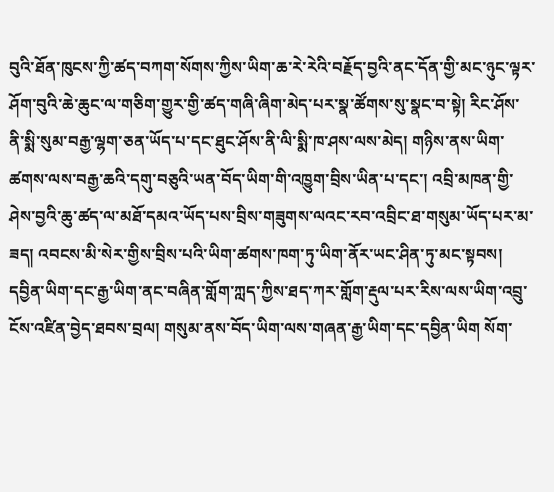བུའི་ཐོན་ཁུངས་ཀྱི་ཚད་བཀག་སོགས་ཀྱིས་ཡིག་ཆ་རེ་རེའི་བརྗོད་བྱའི་ནང་དོན་གྱི་མང་ཉུང་ལྟར་ཤོག་བུའི་ཆེ་ཆུང་ལ་གཅིག་གྱུར་གྱི་ཚད་གཞི་ཞིག་མེད་པར་སྣ་ཚོགས་སུ་སྣང་བ་སྟེ། རིང་ཤོས་ནི་སྨི་སུམ་བརྒྱ་ལྷག་ཅན་ཡོད་པ་དང་ཐུང་ཤོས་ནི་ལི་སྨི་ཁ་ཤས་ལས་མེད། གཉིས་ནས་ཡིག་ཚགས་ལས་བརྒྱ་ཆའི་དགུ་བཅུའི་ཡན་བོད་ཡིག་གི་འཁྱུག་བྲིས་ཡིན་པ་དང་། འབྲི་མཁན་གྱི་ཤེས་བྱའི་ཆུ་ཚད་ལ་མཐོ་དམའ་ཡོད་པས་བྲིས་གཟུགས་ལའང་རབ་འབྲིང་ཐ་གསུམ་ཡོད་པར་མ་ཟད། འབངས་མི་སེར་གྱིས་བྲིས་པའི་ཡིག་ཚགས་ཁག་ཏུ་ཡིག་ནོར་ཡང་ཤིན་ཏུ་མང་སྟབས། དབྱིན་ཡིག་དང་རྒྱ་ཡིག་ནང་བཞིན་གློག་ཀླད་ཀྱིས་ཐད་ཀར་གློག་རྡུལ་པར་རིས་ལས་ཡིག་འབྲུ་ངོས་འཛིན་བྱེད་ཐབས་བྲལ། གསུམ་ནས་བོད་ཡིག་ལས་གཞན་རྒྱ་ཡིག་དང་དབྱིན་ཡིག སོག་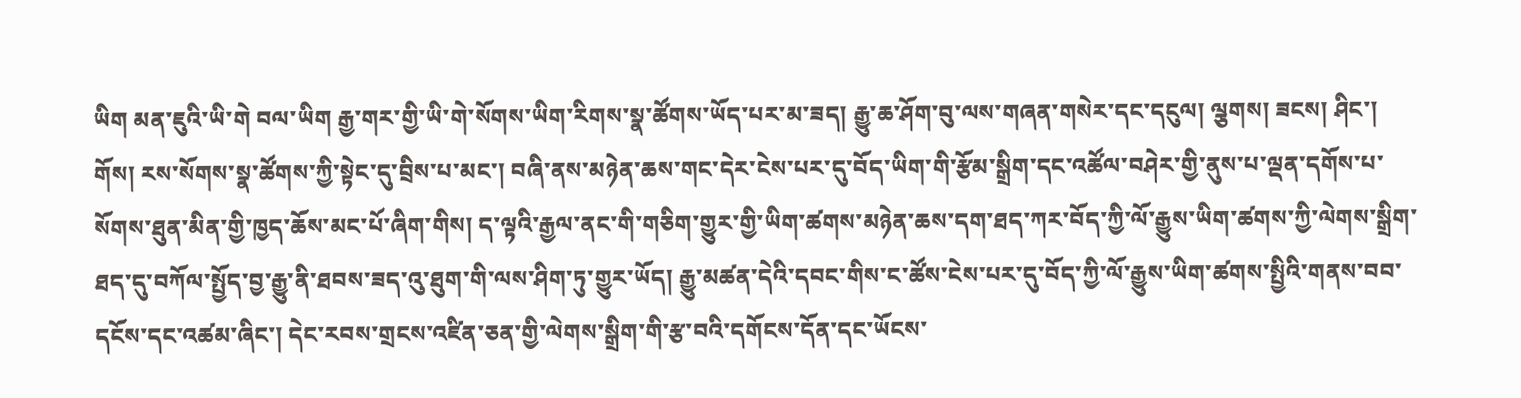ཡིག མན་ཇུའི་ཡི་གེ བལ་ཡིག རྒྱ་གར་གྱི་ཡི་གེ་སོགས་ཡིག་རིགས་སྣ་ཚོགས་ཡོད་པར་མ་ཟད། རྒྱུ་ཆ་ཤོག་བུ་ལས་གཞན་གསེར་དང་དངུལ། ལྕགས། ཟངས། ཤིང་། གོས། རས་སོགས་སྣ་ཚོགས་ཀྱི་སྟེང་དུ་བྲིས་པ་མང་། བཞི་ནས་མཉེན་ཆས་གང་དེར་ངེས་པར་དུ་བོད་ཡིག་གི་རྩོམ་སྒྲིག་དང་འཚོལ་བཤེར་གྱི་ནུས་པ་ལྡན་དགོས་པ་སོགས་ཐུན་མིན་གྱི་ཁྱད་ཆོས་མང་པོ་ཞིག་གིས། ད་ལྟའི་རྒྱལ་ནང་གི་གཅིག་གྱུར་གྱི་ཡིག་ཚགས་མཉེན་ཆས་དག་ཐད་ཀར་བོད་ཀྱི་ལོ་རྒྱུས་ཡིག་ཚགས་ཀྱི་ལེགས་སྒྲིག་ཐད་དུ་བཀོལ་སྤྱོད་བྱ་རྒྱུ་ནི་ཐབས་ཟད་འུ་ཐུག་གི་ལས་ཤིག་ཏུ་གྱུར་ཡོད། རྒྱུ་མཚན་དེའི་དབང་གིས་ང་ཚོས་ངེས་པར་དུ་བོད་ཀྱི་ལོ་རྒྱུས་ཡིག་ཚགས་སྤྱིའི་གནས་བབ་དངོས་དང་འཚམ་ཞིང་། དེང་རབས་གྲངས་འཛིན་ཅན་གྱི་ལེགས་སྒྲིག་གི་རྩ་བའི་དགོངས་དོན་དང་ཡོངས་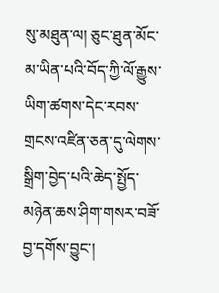སུ་མཐུན་ལ། ཅུང་ཐུན་མོང་མ་ཡིན་པའི་བོད་ཀྱི་ལོ་རྒྱུས་ཡིག་ཚགས་དེང་རབས་གྲངས་འཛིན་ཅན་དུ་ལེགས་སྒྲིག་བྱེད་པའི་ཆེད་སྤྱོད་མཉེན་ཆས་ཤིག་གསར་བཟོ་བྱ་དགོས་བྱུང་།